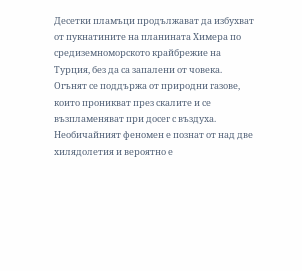Десетки пламъци продължават да избухват от пукнатините на планината Химера по средиземноморското крайбрежие на Турция, без да са запалени от човека. Огънят се поддържа от природни газове, които проникват през скалите и се възпламеняват при досег с въздуха.
Необичайният феномен е познат от над две хилядолетия и вероятно е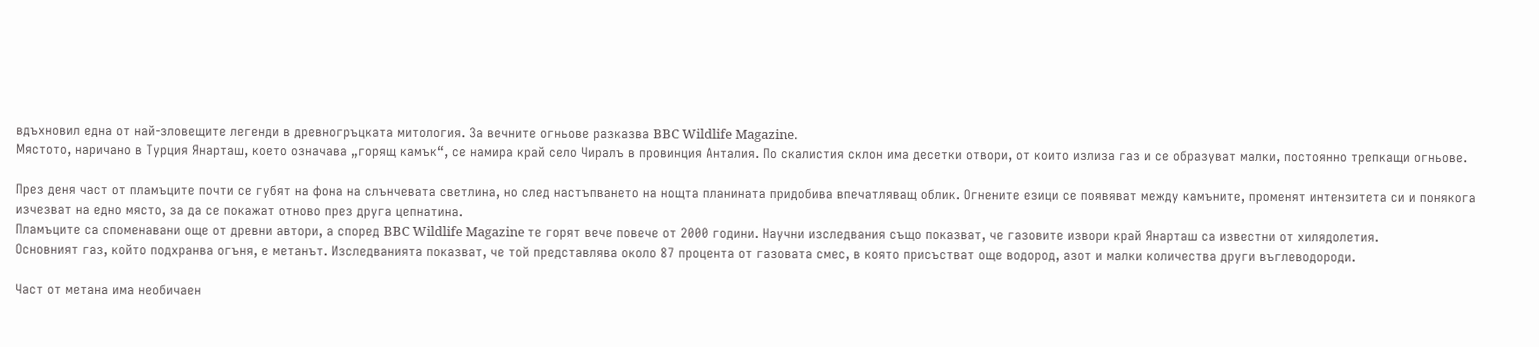вдъхновил една от най-зловещите легенди в древногръцката митология. За вечните огньове разказва BBC Wildlife Magazine.
Мястото, наричано в Турция Янарташ, което означава „горящ камък“, се намира край село Чиралъ в провинция Анталия. По скалистия склон има десетки отвори, от които излиза газ и се образуват малки, постоянно трепкащи огньове.

През деня част от пламъците почти се губят на фона на слънчевата светлина, но след настъпването на нощта планината придобива впечатляващ облик. Огнените езици се появяват между камъните, променят интензитета си и понякога изчезват на едно място, за да се покажат отново през друга цепнатина.
Пламъците са споменавани още от древни автори, а според BBC Wildlife Magazine те горят вече повече от 2000 години. Научни изследвания също показват, че газовите извори край Янарташ са известни от хилядолетия.
Основният газ, който подхранва огъня, е метанът. Изследванията показват, че той представлява около 87 процента от газовата смес, в която присъстват още водород, азот и малки количества други въглеводороди.

Част от метана има необичаен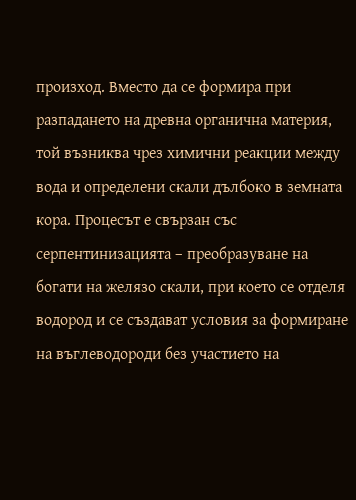произход. Вместо да се формира при разпадането на древна органична материя, той възниква чрез химични реакции между вода и определени скали дълбоко в земната кора. Процесът е свързан със серпентинизацията – преобразуване на богати на желязо скали, при което се отделя водород и се създават условия за формиране на въглеводороди без участието на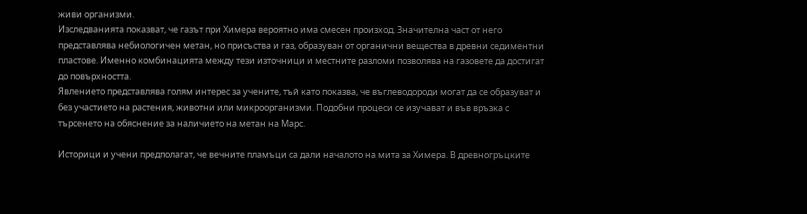живи организми.
Изследванията показват, че газът при Химера вероятно има смесен произход. Значителна част от него представлява небиологичен метан, но присъства и газ, образуван от органични вещества в древни седиментни пластове. Именно комбинацията между тези източници и местните разломи позволява на газовете да достигат до повърхността.
Явлението представлява голям интерес за учените, тъй като показва, че въглеводороди могат да се образуват и без участието на растения, животни или микроорганизми. Подобни процеси се изучават и във връзка с търсенето на обяснение за наличието на метан на Марс.

Историци и учени предполагат, че вечните пламъци са дали началото на мита за Химера. В древногръцките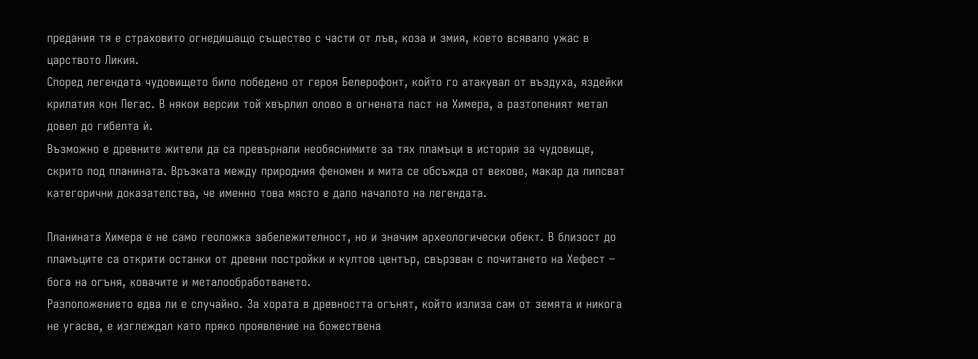предания тя е страховито огнедишащо същество с части от лъв, коза и змия, което всявало ужас в царството Ликия.
Според легендата чудовището било победено от героя Белерофонт, който го атакувал от въздуха, яздейки крилатия кон Пегас. В някои версии той хвърлил олово в огнената паст на Химера, а разтопеният метал довел до гибелта ѝ.
Възможно е древните жители да са превърнали необяснимите за тях пламъци в история за чудовище, скрито под планината. Връзката между природния феномен и мита се обсъжда от векове, макар да липсват категорични доказателства, че именно това място е дало началото на легендата.

Планината Химера е не само геоложка забележителност, но и значим археологически обект. В близост до пламъците са открити останки от древни постройки и култов център, свързван с почитането на Хефест – бога на огъня, ковачите и металообработването.
Разположението едва ли е случайно. За хората в древността огънят, който излиза сам от земята и никога не угасва, е изглеждал като пряко проявление на божествена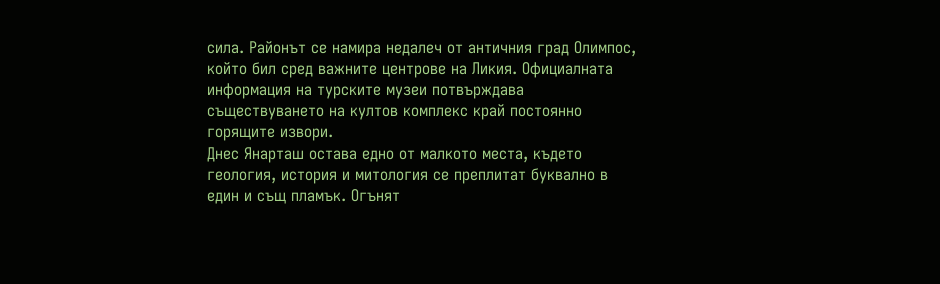сила. Районът се намира недалеч от античния град Олимпос, който бил сред важните центрове на Ликия. Официалната информация на турските музеи потвърждава съществуването на култов комплекс край постоянно горящите извори.
Днес Янарташ остава едно от малкото места, където геология, история и митология се преплитат буквално в един и същ пламък. Огънят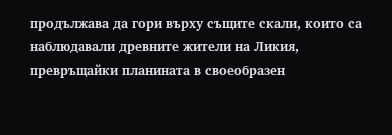продължава да гори върху същите скали, които са наблюдавали древните жители на Ликия, превръщайки планината в своеобразен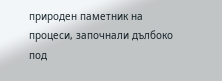природен паметник на процеси, започнали дълбоко под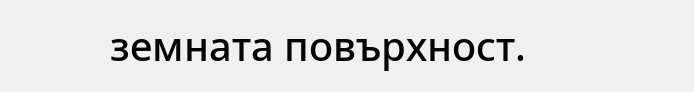земната повърхност.